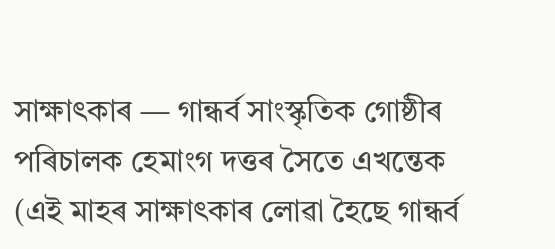সাক্ষাৎকাৰ — গান্ধৰ্ব সাংস্কৃতিক গোষ্ঠীৰ পৰিচালক হেমাংগ দত্তৰ সৈতে এখন্তেক
(এই মাহৰ সাক্ষাৎকাৰ লোৱা হৈছে গান্ধৰ্ব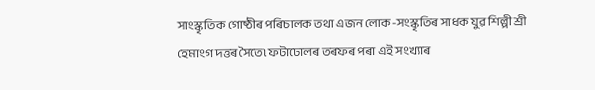সাংস্কৃতিক গোষ্ঠীৰ পৰিচালক তথা এজন লোক-সংস্কৃতিৰ সাধক যুৱ শিল্পী শ্ৰী হেমাংগ দত্তৰ সৈতে৷ ফটাঢোলৰ তৰফৰ পৰা এই সংখ্যাৰ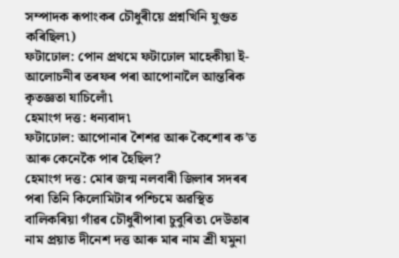সম্পাদক ৰূপাংকৰ চৌধুৰীয়ে প্ৰশ্নখিনি যুগুত কৰিছিল৷)
ফটাঢোল: পোন প্ৰথমে ফটাঢোল মাহেকীয়া ই-আলোচনীৰ তৰফৰ পৰা আপোনালৈ আন্তৰিক কৃতজ্ঞতা যাচিলোঁ৷
হেমাংগ দত্ত: ধন্যবাদ৷
ফটাঢোল: আপোনাৰ শৈশৱ আৰু কৈশোৰ ক’ত আৰু কেনেকৈ পাৰ হৈছিল?
হেমাংগ দত্ত: মোৰ জন্ম নলবাৰী জিলাৰ সদৰৰ পৰা তিনি কিলোমিটাৰ পশ্চিমে অৱস্থিত বালিকৰিয়া গাঁৱৰ চৌধুৰীপাৰা চুবুৰিত৷ দেউতাৰ নাম প্ৰয়াত দীনেশ দত্ত আৰু মাৰ নাম শ্ৰী যমুনা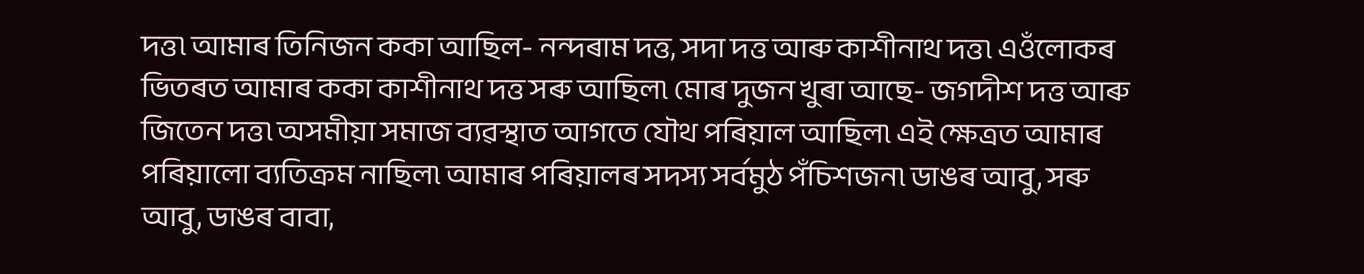দত্ত৷ আমাৰ তিনিজন ককা আছিল- নন্দৰাম দত্ত, সদা দত্ত আৰু কাশীনাথ দত্ত৷ এওঁলোকৰ ভিতৰত আমাৰ ককা কাশীনাথ দত্ত সৰু আছিল৷ মোৰ দুজন খুৰা আছে- জগদীশ দত্ত আৰু জিতেন দত্ত৷ অসমীয়া সমাজ ব্যৱস্থাত আগতে যৌথ পৰিয়াল আছিল৷ এই ক্ষেত্ৰত আমাৰ পৰিয়ালো ব্যতিক্ৰম নাছিল৷ আমাৰ পৰিয়ালৰ সদস্য সৰ্বমুঠ পঁচিশজন৷ ডাঙৰ আবু, সৰু আবু, ডাঙৰ বাবা,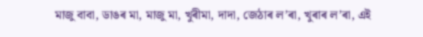মাজু বাবা, ডাঙৰ মা, মাজু মা, খুৰীমা, দাদা, জেঠাৰ ল’ৰা, খুৰাৰ ল’ৰা, এই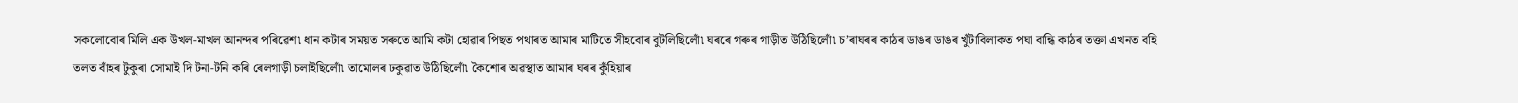সকলোবোৰ মিলি এক উখল-মাখল আনন্দৰ পৰিৱেশ৷ ধান কটাৰ সময়ত সৰুতে আমি কটা হোৱাৰ পিছত পথাৰত আমাৰ মাটিতে সীহবোৰ বুটলিছিলোঁ৷ ঘৰৰে গৰুৰ গাড়ীত উঠিছিলোঁ৷ চ’ৰাঘৰৰ কাঠৰ ডাঙৰ ডাঙৰ খুঁটাবিলাকত পঘা বান্ধি কাঠৰ তক্তা এখনত বহি তলত বাঁহৰ টুকুৰা সোমাই দি টনা-টনি কৰি ৰেলগাড়ী চলাইছিলোঁ৷ তামোলৰ ঢকুৱাত উঠিছিলোঁ৷ কৈশোৰ অৱস্থাত আমাৰ ঘৰৰ কুঁহিয়াৰ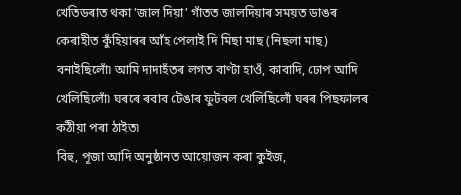খেতিডৰাত থকা ’জাল দিয়া’ গাঁতত জালদিয়াৰ সময়ত ডাঙৰ কেৰাহীত কুঁহিয়াৰৰ আঁহ পেলাই দি মিছা মাছ (নিছলা মাছ) বনাইছিলোঁ৷ আমি দাদাহঁতৰ লগত বাণ্টা হাওঁ, কাবাদি, ঢোপ আদি খেলিছিলোঁ৷ ঘৰৰে ৰবাব টেঙাৰ ফুটবল খেলিছিলোঁ ঘৰৰ পিছফালৰ কঠীয়া পৰা ঠাইত৷
বিহু, পূজা আদি অনুষ্ঠানত আয়োজন কৰা কুইজ,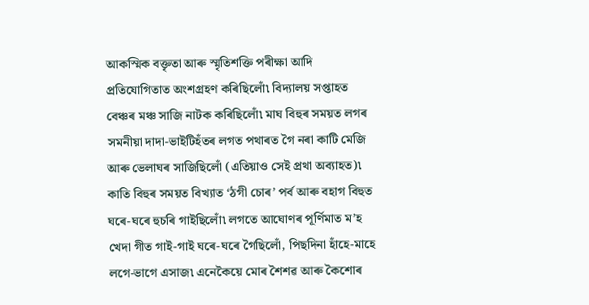আকস্মিক বক্তৃতা আৰু স্মৃতিশক্তি পৰীক্ষা আদি প্ৰতিযোগিতাত অংশগ্ৰহণ কৰিছিলোঁ৷ বিদ্যালয় সপ্তাহত বেঞ্চৰ মঞ্চ সাজি নাটক কৰিছিলোঁ৷ মাঘ বিহুৰ সময়ত লগৰ সমনীয়া দাদা-ভাইটিহঁতৰ লগত পথাৰত গৈ নৰা কাটি মেজি আৰু ভেলাঘৰ সাজিছিলোঁ (এতিয়াও সেই প্ৰথা অব্যাহত)৷ কাতি বিহুৰ সময়ত বিখ্যাত ‘ঠগী চোৰ’ পৰ্ব আৰু বহাগ বিহুত ঘৰে-ঘৰে হুচৰি গাইছিলোঁ৷ লগতে আঘোণৰ পূৰ্ণিমাত ম’হ খেদা গীত গাই-গাই ঘৰে-ঘৰে গৈছিলোঁ, পিছদিনা হাঁহে-মাহে লগে-ভাগে এসাজ৷ এনেকৈয়ে মোৰ শৈশৱ আৰু কৈশোৰ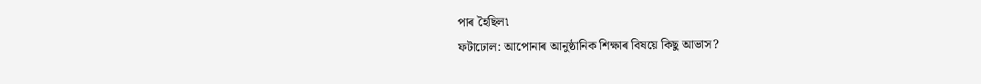পাৰ হৈছিল৷
ফটাঢোল: আপোনাৰ আনুষ্ঠানিক শিক্ষাৰ বিষয়ে কিছু আভাস?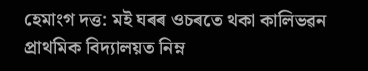হেমাংগ দত্ত: মই ঘৰৰ ওচৰতে থকা কালিভৱন প্ৰাথমিক বিদ্যালয়ত নিম্ন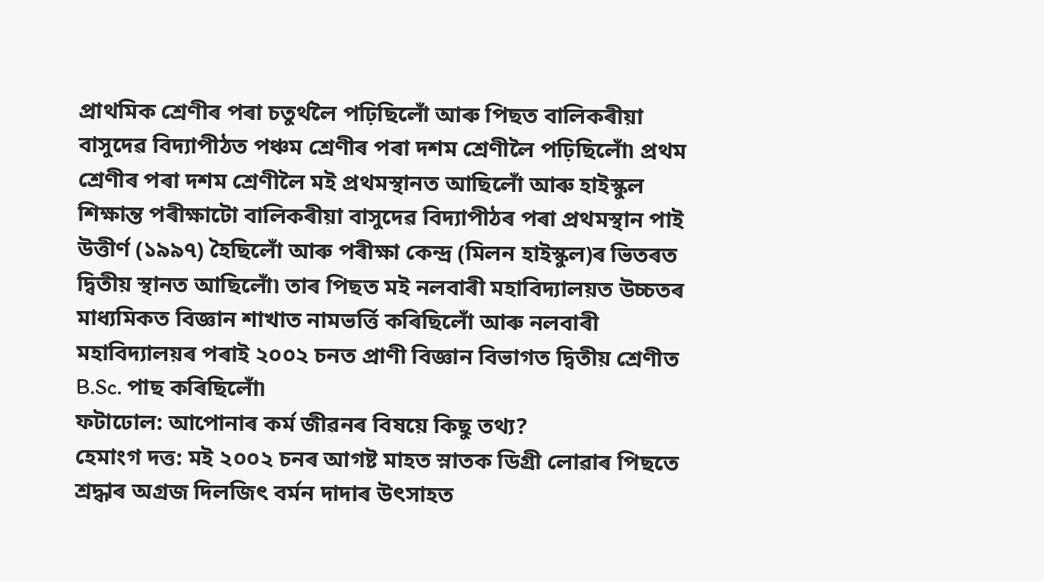প্ৰাথমিক শ্ৰেণীৰ পৰা চতুৰ্থলৈ পঢ়িছিলোঁ আৰু পিছত বালিকৰীয়া বাসুদেৱ বিদ্যাপীঠত পঞ্চম শ্ৰেণীৰ পৰা দশম শ্ৰেণীলৈ পঢ়িছিলোঁ৷ প্ৰথম শ্ৰেণীৰ পৰা দশম শ্ৰেণীলৈ মই প্ৰথমস্থানত আছিলোঁ আৰু হাইস্কুল শিক্ষান্ত পৰীক্ষাটো বালিকৰীয়া বাসুদেৱ বিদ্যাপীঠৰ পৰা প্ৰথমস্থান পাই উত্তীৰ্ণ (১৯৯৭) হৈছিলোঁ আৰু পৰীক্ষা কেন্দ্ৰ (মিলন হাইস্কুল)ৰ ভিতৰত দ্বিতীয় স্থানত আছিলোঁ৷ তাৰ পিছত মই নলবাৰী মহাবিদ্যালয়ত উচ্চতৰ মাধ্যমিকত বিজ্ঞান শাখাত নামভৰ্ত্তি কৰিছিলোঁ আৰু নলবাৰী মহাবিদ্যালয়ৰ পৰাই ২০০২ চনত প্ৰাণী বিজ্ঞান বিভাগত দ্বিতীয় শ্ৰেণীত B.Sc. পাছ কৰিছিলোঁ৷
ফটাঢোল: আপোনাৰ কৰ্ম জীৱনৰ বিষয়ে কিছু তথ্য?
হেমাংগ দত্ত: মই ২০০২ চনৰ আগষ্ট মাহত স্নাতক ডিগ্ৰী লোৱাৰ পিছতে শ্ৰদ্ধাৰ অগ্ৰজ দিলজিৎ বৰ্মন দাদাৰ উৎসাহত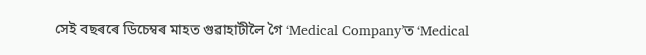সেই বছৰৰে ডিচেম্বৰ মাহত গুৱাহাটীলৈ গৈ ‘Medical Company’ত ‘Medical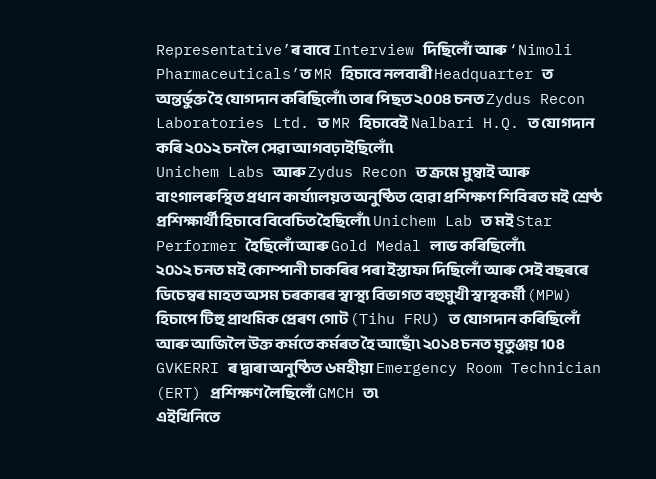Representative’ৰ বাবে Interview দিছিলোঁ আৰু ‘Nimoli Pharmaceuticals’ত MR হিচাবে নলবাৰী Headquarter ত অন্তৰ্ভুক্ত হৈ যোগদান কৰিছিলোঁ৷ তাৰ পিছত ২০০৪ চনত Zydus Recon Laboratories Ltd. ত MR হিচাবেই Nalbari H.Q. ত যোগদান কৰি ২০১২ চনলৈ সেৱা আগবঢ়াইছিলোঁ৷
Unichem Labs আৰু Zydus Recon ত ক্ৰমে মুম্বাই আৰু বাংগালৰুস্থিত প্ৰধান কাৰ্য্যালয়ত অনুষ্ঠিত হোৱা প্ৰশিক্ষণ শিবিৰত মই শ্ৰেষ্ঠ প্ৰশিক্ষাৰ্থী হিচাবে বিবেচিত হৈছিলোঁ৷ Unichem Lab ত মই Star Performer হৈছিলোঁ আৰু Gold Medal লাভ কৰিছিলোঁ৷
২০১২ চনত মই কোম্পানী চাকৰিৰ পৰা ইস্তাফা দিছিলোঁ আৰু সেই বছৰৰে ডিচেম্বৰ মাহত অসম চৰকাৰৰ স্বাস্থ্য বিভাগত বহুমুখী স্বাস্থকৰ্মী (MPW) হিচাপে টিহু প্ৰাথমিক প্ৰেৰণ গোট (Tihu FRU) ত যোগদান কৰিছিলোঁ আৰু আজিলৈ উক্ত কৰ্মতে কৰ্মৰত হৈ আছোঁ৷ ২০১৪ চনত মৃতুঞ্জয় 108 GVKERRI ৰ দ্বাৰা অনুষ্ঠিত ৬মহীয়া Emergency Room Technician (ERT) প্ৰশিক্ষণ লৈছিলোঁ GMCH ত৷
এইখিনিতে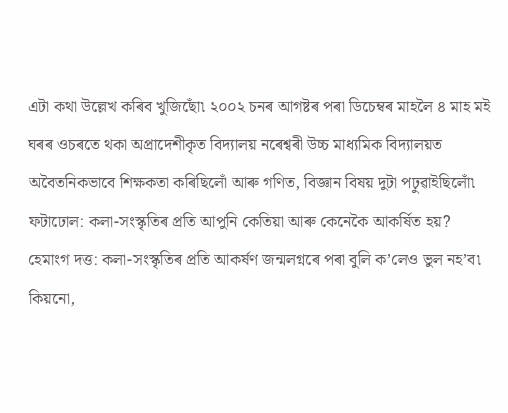এটা কথা উল্লেখ কৰিব খুজিছোঁ৷ ২০০২ চনৰ আগষ্টৰ পৰা ডিচেম্বৰ মাহলৈ ৪ মাহ মই ঘৰৰ ওচৰতে থকা অপ্ৰাদেশীকৃত বিদ্যালয় নৰেশ্বৰী উচ্চ মাধ্যমিক বিদ্যালয়ত অবৈতনিকভাবে শিক্ষকতা কৰিছিলোঁ আৰু গণিত, বিজ্ঞান বিষয় দুটা পঢ়ুৱাইছিলোঁ৷
ফটাঢোল: কলা-সংস্কৃতিৰ প্ৰতি আপুনি কেতিয়া আৰু কেনেকৈ আকৰ্ষিত হয়?
হেমাংগ দত্ত: কলা-সংস্কৃতিৰ প্ৰতি আকৰ্ষণ জন্মলগ্নৰে পৰা বুলি ক’লেও ভুল নহ’ব৷ কিয়নো,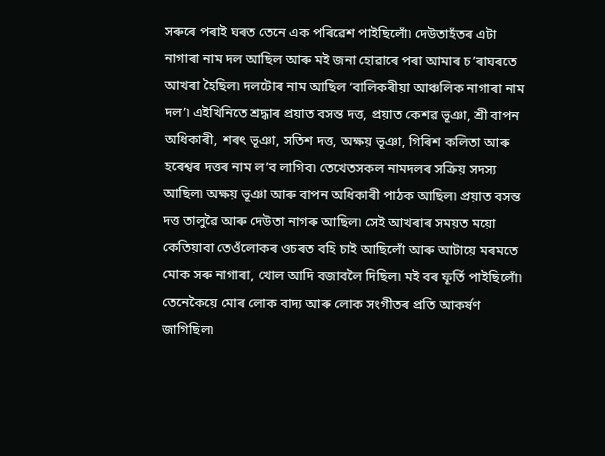সৰুৰে পৰাই ঘৰত তেনে এক পৰিৱেশ পাইছিলোঁ৷ দেউতাহঁতৰ এটা নাগাৰা নাম দল আছিল আৰু মই জনা হোৱাৰে পৰা আমাৰ চ’ৰাঘৰতে আখৰা হৈছিল৷ দলটোৰ নাম আছিল ‘বালিকৰীয়া আঞ্চলিক নাগাৰা নাম দল’৷ এইখিনিতে শ্ৰদ্ধাৰ প্ৰয়াত বসন্ত দত্ত, প্ৰয়াত কেশৱ ভূঞা, শ্ৰী বাপন অধিকাৰী, শৰৎ ভূঞা, সতিশ দত্ত, অক্ষয় ভূঞা, গিৰিশ কলিতা আৰু হৰেশ্বৰ দত্তৰ নাম ল’ব লাগিব৷ তেখেতসকল নামদলৰ সক্ৰিয় সদস্য আছিল৷ অক্ষয় ভূঞা আৰু বাপন অধিকাৰী পাঠক আছিল৷ প্ৰয়াত বসন্ত দত্ত তালুৱৈ আৰু দেউতা নাগৰু আছিল৷ সেই আখৰাৰ সময়ত ময়ো কেতিয়াবা তেওঁলোকৰ ওচৰত বহি চাই আছিলোঁ আৰু আটায়ে মৰমতে মোক সৰু নাগাৰা, খোল আদি বজাবলৈ দিছিল৷ মই বৰ ফূৰ্তি পাইছিলোঁ৷ তেনেকৈয়ে মোৰ লোক বাদ্য আৰু লোক সংগীতৰ প্ৰতি আকৰ্ষণ জাগিছিল৷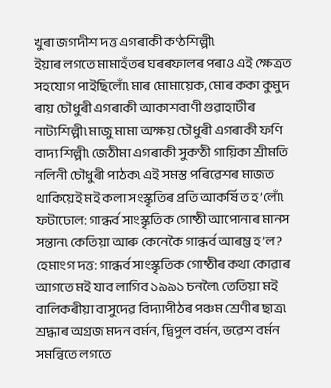খুৰা জগদীশ দত্ত এগৰাকী কণ্ঠশিল্পী৷
ইয়াৰ লগতে মামাহঁতৰ ঘৰৰফালৰ পৰাও এই ক্ষেত্ৰত সহযোগ পাইছিলোঁ৷ মাৰ মোমায়েক, মোৰ ককা কুমুদ ৰায় চৌধুৰী এগৰাকী আকাশবাণী গুৱাহাটীৰ নাট্যশিল্পী৷ মাজু মামা অক্ষয় চৌধুৰী এগৰাকী ফণি বাদ্য শিল্পী৷ জেঠীমা এগৰাকী সুকণ্ঠী গায়িকা শ্ৰীমতি নলিনী চৌধুৰী পাঠক৷ এই সমস্ত পৰিৱেশৰ মাজত থাকিয়েই মই কলা সংস্কৃতিৰ প্ৰতি আকৰ্ষিত হ’লোঁ৷
ফটাঢোল: গান্ধৰ্ব সাংস্কৃতিক গোষ্ঠী আপোনাৰ মানস সন্তান৷ কেতিয়া আৰু কেনেকৈ গান্ধৰ্ব আৰম্ভ হ’ল?
হেমাংগ দত্ত: গান্ধৰ্ব সাংস্কৃতিক গোষ্ঠীৰ কথা কোৱাৰ আগতে মই যাব লাগিব ১৯৯১ চনলৈ৷ তেতিয়া মই বালিকৰীয়া বাসুদেৱ বিদ্যাপীঠৰ পঞ্চম শ্ৰেণীৰ ছাত্ৰ৷ শ্ৰদ্ধাৰ অগ্ৰজ মদন বৰ্মন, দ্বিপুল বৰ্মন, ভৱেশ বৰ্মন সমন্বিতে লগতে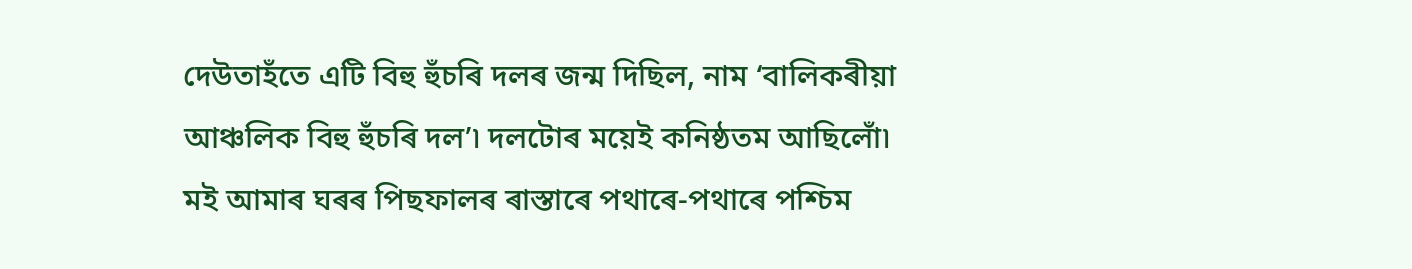দেউতাহঁতে এটি বিহু হুঁচৰি দলৰ জন্ম দিছিল, নাম ‘বালিকৰীয়া আঞ্চলিক বিহু হুঁচৰি দল’৷ দলটোৰ ময়েই কনিষ্ঠতম আছিলোঁ৷ মই আমাৰ ঘৰৰ পিছফালৰ ৰাস্তাৰে পথাৰে-পথাৰে পশ্চিম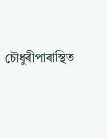চৌধুৰীপাৰাস্থিত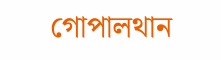গোপালথান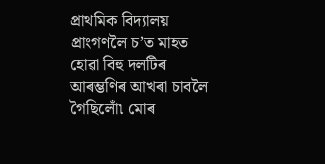প্ৰাথমিক বিদ্যালয় প্ৰাংগণলৈ চ’ত মাহত হোৱা বিহু দলটিৰ আৰম্ভণিৰ আখৰা চাবলৈ গৈছিলোঁ৷ মোৰ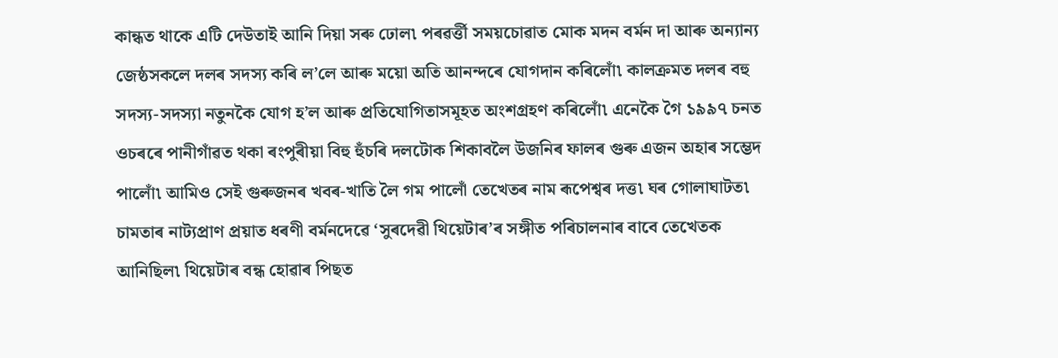কান্ধত থাকে এটি দেউতাই আনি দিয়া সৰু ঢোল৷ পৰৱৰ্ত্তী সময়চোৱাত মোক মদন বৰ্মন দা আৰু অন্যান্য জেষ্ঠসকলে দলৰ সদস্য কৰি ল’লে আৰু ময়ো অতি আনন্দৰে যোগদান কৰিলোঁ৷ কালক্ৰমত দলৰ বহু সদস্য-সদস্যা নতুনকৈ যোগ হ’ল আৰু প্ৰতিযোগিতাসমূহত অংশগ্ৰহণ কৰিলোঁ৷ এনেকৈ গৈ ১৯৯৭ চনত ওচৰৰে পানীগাঁৱত থকা ৰংপুৰীয়া বিহু হুঁচৰি দলটোক শিকাবলৈ উজনিৰ ফালৰ গুৰু এজন অহাৰ সম্ভেদ পালোঁ৷ আমিও সেই গুৰুজনৰ খবৰ-খাতি লৈ গম পালোঁ তেখেতৰ নাম ৰূপেশ্বৰ দত্ত৷ ঘৰ গোলাঘাটত৷ চামতাৰ নাট্যপ্ৰাণ প্ৰয়াত ধৰণী বৰ্মনদেৱে ‘সুৰদেৱী থিয়েটাৰ’ৰ সঙ্গীত পৰিচালনাৰ বাবে তেখেতক আনিছিল৷ থিয়েটাৰ বন্ধ হোৱাৰ পিছত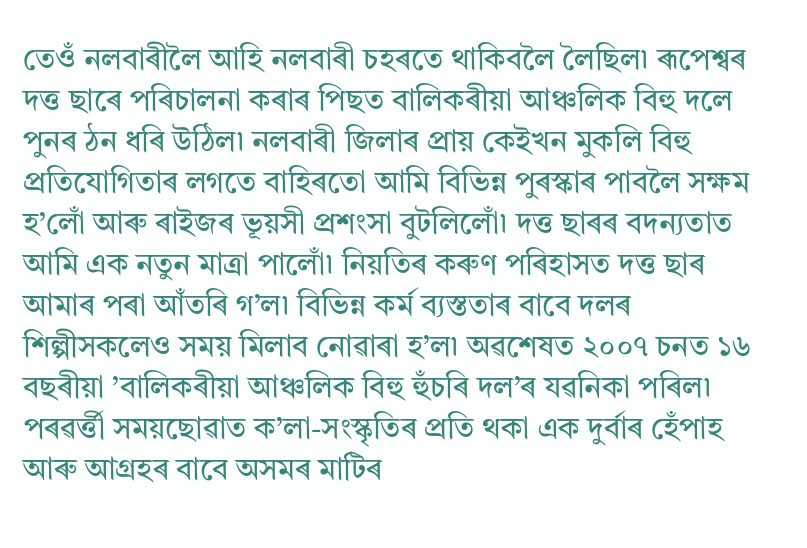তেওঁ নলবাৰীলৈ আহি নলবাৰী চহৰতে থাকিবলৈ লৈছিল৷ ৰূপেশ্বৰ দত্ত ছাৰে পৰিচালনা কৰাৰ পিছত বালিকৰীয়া আঞ্চলিক বিহু দলে পুনৰ ঠন ধৰি উঠিল৷ নলবাৰী জিলাৰ প্ৰায় কেইখন মুকলি বিহু প্ৰতিযোগিতাৰ লগতে বাহিৰতো আমি বিভিন্ন পুৰস্কাৰ পাবলৈ সক্ষম হ’লোঁ আৰু ৰাইজৰ ভূয়সী প্ৰশংসা বুটলিলোঁ৷ দত্ত ছাৰৰ বদন্যতাত আমি এক নতুন মাত্ৰা পালোঁ৷ নিয়তিৰ কৰুণ পৰিহাসত দত্ত ছাৰ আমাৰ পৰা আঁতৰি গ’ল৷ বিভিন্ন কৰ্ম ব্যস্ততাৰ বাবে দলৰ শিল্পীসকলেও সময় মিলাব নোৱাৰা হ’ল৷ অৱশেষত ২০০৭ চনত ১৬ বছৰীয়া ’বালিকৰীয়া আঞ্চলিক বিহু হুঁচৰি দল’ৰ যৱনিকা পৰিল৷
পৰৱৰ্ত্তী সময়ছোৱাত ক’লা-সংস্কৃতিৰ প্ৰতি থকা এক দুৰ্বাৰ হেঁপাহ আৰু আগ্ৰহৰ বাবে অসমৰ মাটিৰ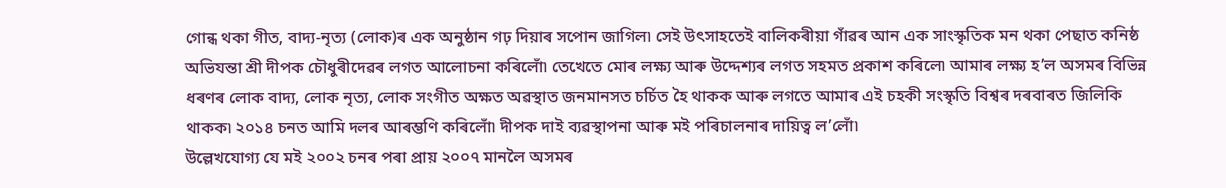গোন্ধ থকা গীত, বাদ্য-নৃত্য (লোক)ৰ এক অনুষ্ঠান গঢ় দিয়াৰ সপোন জাগিল৷ সেই উৎসাহতেই বালিকৰীয়া গাঁৱৰ আন এক সাংস্কৃতিক মন থকা পেছাত কনিষ্ঠ অভিযন্তা শ্ৰী দীপক চৌধুৰীদেৱৰ লগত আলোচনা কৰিলোঁ৷ তেখেতে মোৰ লক্ষ্য আৰু উদ্দেশ্যৰ লগত সহমত প্ৰকাশ কৰিলে৷ আমাৰ লক্ষ্য হ’ল অসমৰ বিভিন্ন ধৰণৰ লোক বাদ্য, লোক নৃত্য, লোক সংগীত অক্ষত অৱস্থাত জনমানসত চৰ্চিত হৈ থাকক আৰু লগতে আমাৰ এই চহকী সংস্কৃতি বিশ্বৰ দৰবাৰত জিলিকি থাকক৷ ২০১৪ চনত আমি দলৰ আৰম্ভণি কৰিলোঁ৷ দীপক দাই ব্যৱস্থাপনা আৰু মই পৰিচালনাৰ দায়িত্ব ল’লোঁ৷
উল্লেখযোগ্য যে মই ২০০২ চনৰ পৰা প্ৰায় ২০০৭ মানলৈ অসমৰ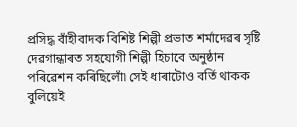প্ৰসিদ্ধ বাঁহীবাদক বিশিষ্ট শিল্পী প্ৰভাত শৰ্মাদেৱৰ সৃষ্টি দেৱগান্ধাৰত সহযোগী শিল্পী হিচাবে অনুষ্ঠান পৰিৱেশন কৰিছিলোঁ৷ সেই ধাৰাটোও বৰ্তি থাকক বুলিয়েই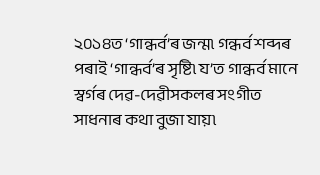২০১৪ত ‘গান্ধৰ্ব’ৰ জন্ম৷ গন্ধৰ্ব শব্দৰ পৰাই ‘গান্ধৰ্ব’ৰ সৃষ্টি৷ য’ত গান্ধৰ্ব মানে স্বৰ্গৰ দেৱ-দেৱীসকলৰ সংগীত সাধনাৰ কথা বুজা যায়৷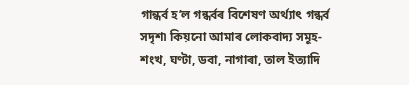গান্ধৰ্ব হ’ল গন্ধৰ্বৰ বিশেষণ অৰ্থ্যাৎ গন্ধৰ্ব সদৃশ৷ কিয়নো আমাৰ লোকবাদ্য সমূহ- শংখ, ঘণ্টা, ডবা, নাগাৰা, তাল ইত্যাদি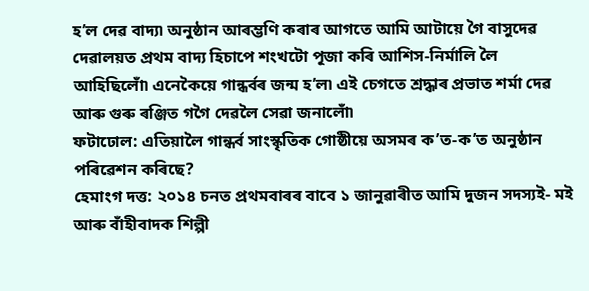হ’ল দেৱ বাদ্য৷ অনুষ্ঠান আৰম্ভণি কৰাৰ আগতে আমি আটায়ে গৈ বাসুদেৱ দেৱালয়ত প্ৰথম বাদ্য হিচাপে শংখটো পূজা কৰি আশিস-নিৰ্মালি লৈ আহিছিলোঁ৷ এনেকৈয়ে গান্ধৰ্বৰ জন্ম হ’ল৷ এই চেগতে শ্ৰদ্ধাৰ প্ৰভাত শৰ্মা দেৱ আৰু গুৰু ৰঞ্জিত গগৈ দেৱলৈ সেৱা জনালোঁ৷
ফটাঢোল: এতিয়ালৈ গান্ধৰ্ব সাংস্কৃতিক গোষ্ঠীয়ে অসমৰ ক’ত-ক’ত অনুষ্ঠান পৰিৱেশন কৰিছে?
হেমাংগ দত্ত: ২০১৪ চনত প্ৰথমবাৰৰ বাবে ১ জানুৱাৰীত আমি দুজন সদস্যই- মই আৰু বাঁহীবাদক শিল্পী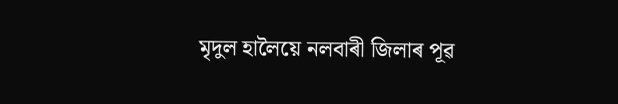মৃদুল হালৈয়ে নলবাৰী জিলাৰ পূৱ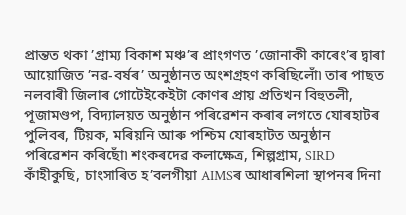প্ৰান্তত থকা ’গ্ৰাম্য বিকাশ মঞ্চ’ৰ প্ৰাংগণত ’জোনাকী কাৰেং’ৰ দ্বাৰা আয়োজিত ’নৱ-বৰ্ষৰ’ অনুষ্ঠানত অংশগ্ৰহণ কৰিছিলোঁ৷ তাৰ পাছত নলবাৰী জিলাৰ গোটেইকেইটা কোণৰ প্ৰায় প্ৰতিখন বিহুতলী, পূজামণ্ডপ, বিদ্যালয়ত অনুষ্ঠান পৰিৱেশন কৰাৰ লগতে যোৰহাটৰ পুলিবৰ, টিয়ক, মৰিয়নি আৰু পশ্চিম যোৰহাটত অনুষ্ঠান পৰিৱেশন কৰিছোঁ৷ শংকৰদেৱ কলাক্ষেত্ৰ, শিল্পগ্ৰাম, SIRD কাঁহীকুছি, চাংসাৰিত হ’বলগীয়া AIMSৰ আধাৰশিলা স্থাপনৰ দিনা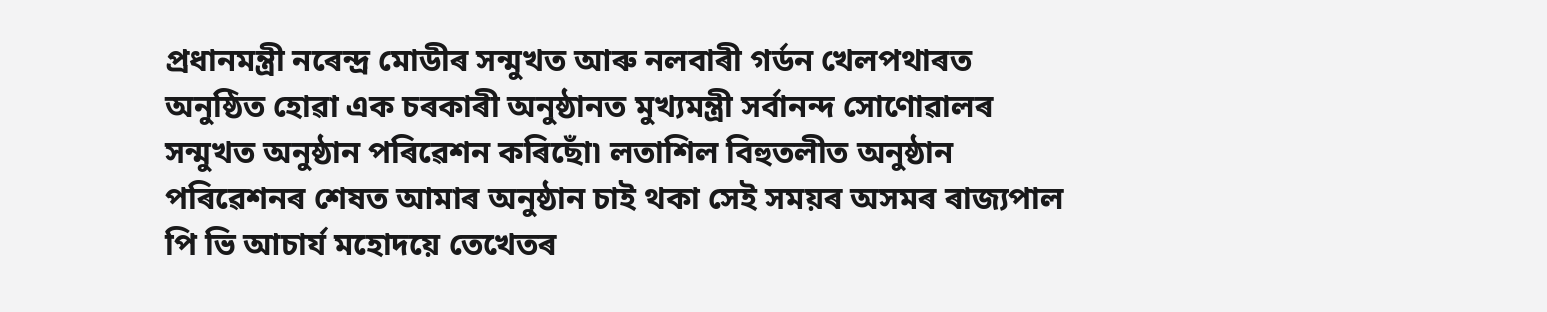প্ৰধানমন্ত্ৰী নৰেন্দ্ৰ মোডীৰ সন্মুখত আৰু নলবাৰী গৰ্ডন খেলপথাৰত অনুষ্ঠিত হোৱা এক চৰকাৰী অনুষ্ঠানত মুখ্যমন্ত্ৰী সৰ্বানন্দ সোণোৱালৰ সন্মুখত অনুষ্ঠান পৰিৱেশন কৰিছোঁ৷ লতাশিল বিহুতলীত অনুষ্ঠান পৰিৱেশনৰ শেষত আমাৰ অনুষ্ঠান চাই থকা সেই সময়ৰ অসমৰ ৰাজ্যপাল পি ভি আচাৰ্য মহোদয়ে তেখেতৰ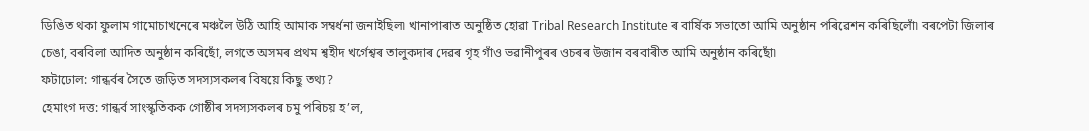ডিঙিত থকা ফুলাম গামোচাখনেৰে মঞ্চলৈ উঠি আহি আমাক সম্বৰ্ধনা জনাইছিল৷ খানাপাৰাত অনুষ্ঠিত হোৱা Tribal Research Institute ৰ বাৰ্ষিক সভাতো আমি অনুষ্ঠান পৰিৱেশন কৰিছিলোঁ৷ বৰপেটা জিলাৰ চেঙা, বৰবিলা আদিত অনুষ্ঠান কৰিছোঁ, লগতে অসমৰ প্ৰথম শ্বহীদ খৰ্গেশ্বৰ তালুকদাৰ দেৱৰ গৃহ গাঁও ভৱানীপুৰৰ ওচৰৰ উজান বৰবাৰীত আমি অনুষ্ঠান কৰিছোঁ৷
ফটাঢোল: গান্ধৰ্বৰ সৈতে জড়িত সদস্যসকলৰ বিষয়ে কিছু তথ্য?
হেমাংগ দত্ত: গান্ধৰ্ব সাংস্কৃতিকক গোষ্ঠীৰ সদস্যসকলৰ চমু পৰিচয় হ’ল,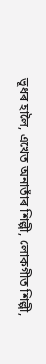ভূধৰ হালৈ, এখেত অনাতাঁৰ শিল্পী, লোকগীত শিল্পী,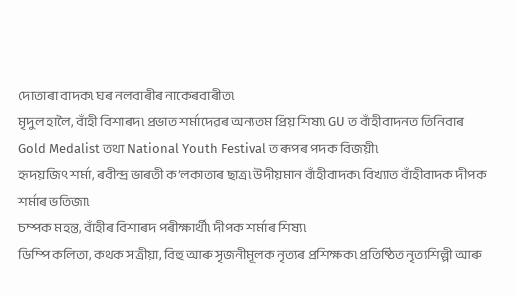দোতাৰা বাদক৷ ঘৰ নলবাৰীৰ নাকেৰবাৰীত৷
মৃদুল হালৈ, বাঁহী বিশাৰদ৷ প্ৰভাত শৰ্মাদেৱৰ অন্যতম প্ৰিয় শিষ্য৷ GU ত বাঁহীবাদনত তিনিবাৰ Gold Medalist তথা National Youth Festival ত ৰূপৰ পদক বিজয়ী৷
হৃদয়জিৎ শৰ্মা, ৰবীন্দ্ৰ ভাৰতী ক’লকাতাৰ ছাত্ৰ৷ উদীয়মান বাঁহীবাদক৷ বিখ্যাত বাঁহীবাদক দীপক শৰ্মাৰ ভতিজা৷
চম্পক মহন্ত, বাঁহীৰ বিশাৰদ পৰীক্ষাৰ্থী৷ দীপক শৰ্মাৰ শিষ্য৷
ডিম্পি কলিতা, কথক সত্ৰীয়া, বিহু আৰু সৃজনীমূলক নৃত্যৰ প্ৰশিক্ষক৷ প্ৰতিষ্ঠিত নৃত্যশিল্পী আৰু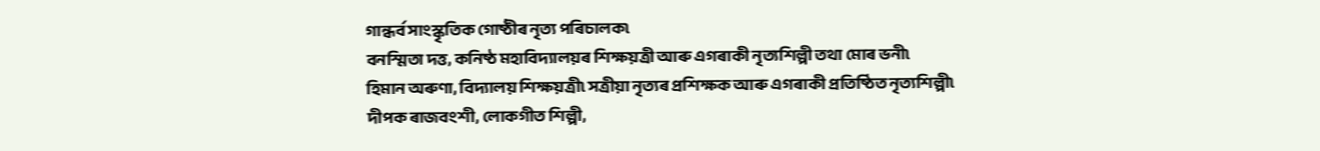গান্ধৰ্ব সাংস্কৃতিক গোষ্ঠীৰ নৃত্য পৰিচালক৷
বনস্মিতা দত্ত, কনিষ্ঠ মহাবিদ্যালয়ৰ শিক্ষয়ত্ৰী আৰু এগৰাকী নৃত্যশিল্পী তথা মোৰ ভনী৷
হিমান অৰুণা, বিদ্যালয় শিক্ষয়ত্ৰী৷ সত্ৰীয়া নৃত্যৰ প্ৰশিক্ষক আৰু এগৰাকী প্ৰতিষ্ঠিত নৃত্যশিল্পী৷
দীপক ৰাজবংশী, লোকগীত শিল্পী,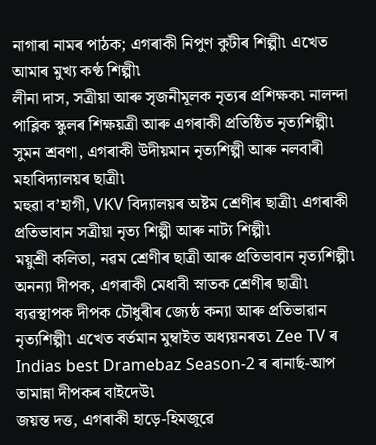নাগাৰা নামৰ পাঠক; এগৰাকী নিপুণ কুটীৰ শিল্পী৷ এখেত আমাৰ মুখ্য কণ্ঠ শিল্পী৷
লীনা দাস, সত্ৰীয়া আৰু সৃজনীমূলক নৃত্যৰ প্ৰশিক্ষক৷ নালন্দা পাব্লিক স্কুলৰ শিক্ষয়ত্ৰী আৰু এগৰাকী প্ৰতিষ্ঠিত নৃত্যশিল্পী৷
সুমন শ্ৰবণা, এগৰাকী উদীয়মান নৃত্যশিল্পী আৰু নলবাৰী মহাবিদ্যালয়ৰ ছাত্ৰী৷
মহুৱা ব’হাগী, VKV বিদ্যালয়ৰ অষ্টম শ্ৰেণীৰ ছাত্ৰী৷ এগৰাকী প্ৰতিভাবান সত্ৰীয়া নৃত্য শিল্পী আৰু নাট্য শিল্পী৷
ময়ুশ্ৰী কলিতা, নৱম শ্ৰেণীৰ ছাত্ৰী আৰু প্ৰতিভাবান নৃত্যশিল্পী৷
অনন্যা দীপক, এগৰাকী মেধাবী স্নাতক শ্ৰেণীৰ ছাত্ৰী৷ ব্যৱস্থাপক দীপক চৌধুৰীৰ জ্যেষ্ঠ কন্যা আৰু প্ৰতিভাৱান নৃত্যশিল্পী৷ এখেত বৰ্তমান মুম্বাইত অধ্যয়নৰত৷ Zee TV ৰ Indias best Dramebaz Season-2 ৰ ৰানাৰ্ছ-আপ তামান্না দীপকৰ বাইদেউ৷
জয়ন্ত দত্ত, এগৰাকী হাড়ে-হিমজুৱে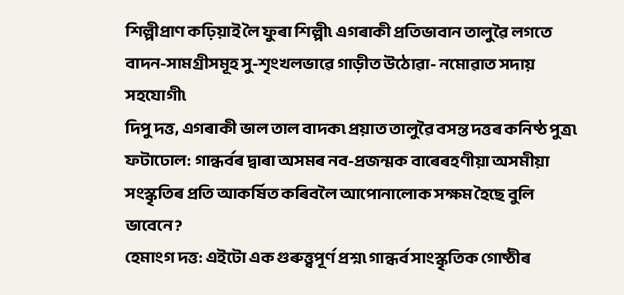শিল্পীপ্ৰাণ কঢ়িয়াই লৈ ফুৰা শিল্পী৷ এগৰাকী প্ৰতিভাবান তালুৱৈ লগতে বাদন-সামগ্ৰীসমূহ সু-শৃংখলভাৱে গাড়ীত উঠোৱা- নমোৱাত সদায় সহযোগী৷
দিপু দত্ত, এগৰাকী ভাল তাল বাদক৷ প্ৰয়াত তালুৱৈ বসন্ত দত্তৰ কনিষ্ঠ পুত্ৰ৷
ফটাঢোল: গান্ধৰ্বৰ দ্বাৰা অসমৰ নব-প্ৰজন্মক বাৰেৰহণীয়া অসমীয়া সংস্কৃতিৰ প্ৰতি আকৰ্ষিত কৰিবলৈ আপোনালোক সক্ষম হৈছে বুলি ভাবেনে?
হেমাংগ দত্ত: এইটো এক গুৰুত্ত্বপূৰ্ণ প্ৰশ্ন৷ গান্ধৰ্ব সাংস্কৃতিক গোষ্ঠীৰ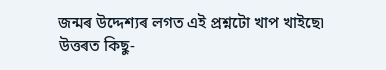জন্মৰ উদ্দেশ্যৰ লগত এই প্ৰশ্নটো খাপ খাইছে৷
উত্তৰত কিছু-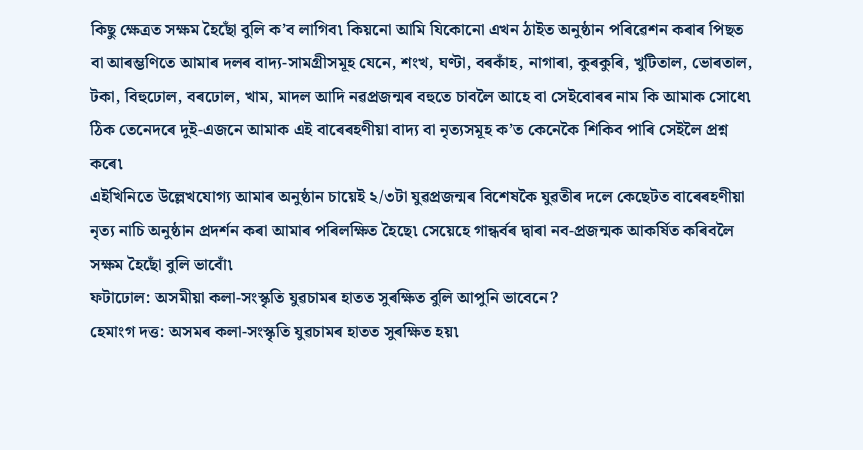কিছু ক্ষেত্ৰত সক্ষম হৈছোঁ বুলি ক’ব লাগিব৷ কিয়নো আমি যিকোনো এখন ঠাইত অনুষ্ঠান পৰিৱেশন কৰাৰ পিছত বা আৰম্ভণিতে আমাৰ দলৰ বাদ্য-সামগ্ৰীসমূহ যেনে, শংখ, ঘণ্টা, বৰকাঁহ, নাগাৰা, কুৰকুৰি, খুটিতাল, ভোৰতাল, টকা, বিহুঢোল, বৰঢোল, খাম, মাদল আদি নৱপ্ৰজন্মৰ বহুতে চাবলৈ আহে বা সেইবোৰৰ নাম কি আমাক সোধে৷ ঠিক তেনেদৰে দুই-এজনে আমাক এই বাৰেৰহণীয়া বাদ্য বা নৃত্যসমূহ ক’ত কেনেকৈ শিকিব পাৰি সেইলৈ প্ৰশ্ন কৰে৷
এইখিনিতে উল্লেখযোগ্য আমাৰ অনুষ্ঠান চায়েই ২/৩টা যুৱপ্ৰজন্মৰ বিশেষকৈ যুৱতীৰ দলে কেছেটত বাৰেৰহণীয়া নৃত্য নাচি অনুষ্ঠান প্ৰদৰ্শন কৰা আমাৰ পৰিলক্ষিত হৈছে৷ সেয়েহে গান্ধৰ্বৰ দ্বাৰা নব-প্ৰজন্মক আকৰ্ষিত কৰিবলৈ সক্ষম হৈছোঁ বুলি ভাবোঁ৷
ফটাঢোল: অসমীয়া কলা-সংস্কৃতি যুৱচামৰ হাতত সুৰক্ষিত বুলি আপুনি ভাবেনে?
হেমাংগ দত্ত: অসমৰ কলা-সংস্কৃতি যুৱচামৰ হাতত সুৰক্ষিত হয়৷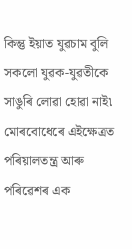কিন্তু ইয়াত যুৱচাম বুলি সকলো যুৱক-যুৱতীকে সাঙুৰি লোৱা হোৱা নাই৷
মোৰবোধেৰে এইক্ষেত্ৰত পৰিয়ালতন্ত্ৰ আৰু পৰিৱেশৰ এক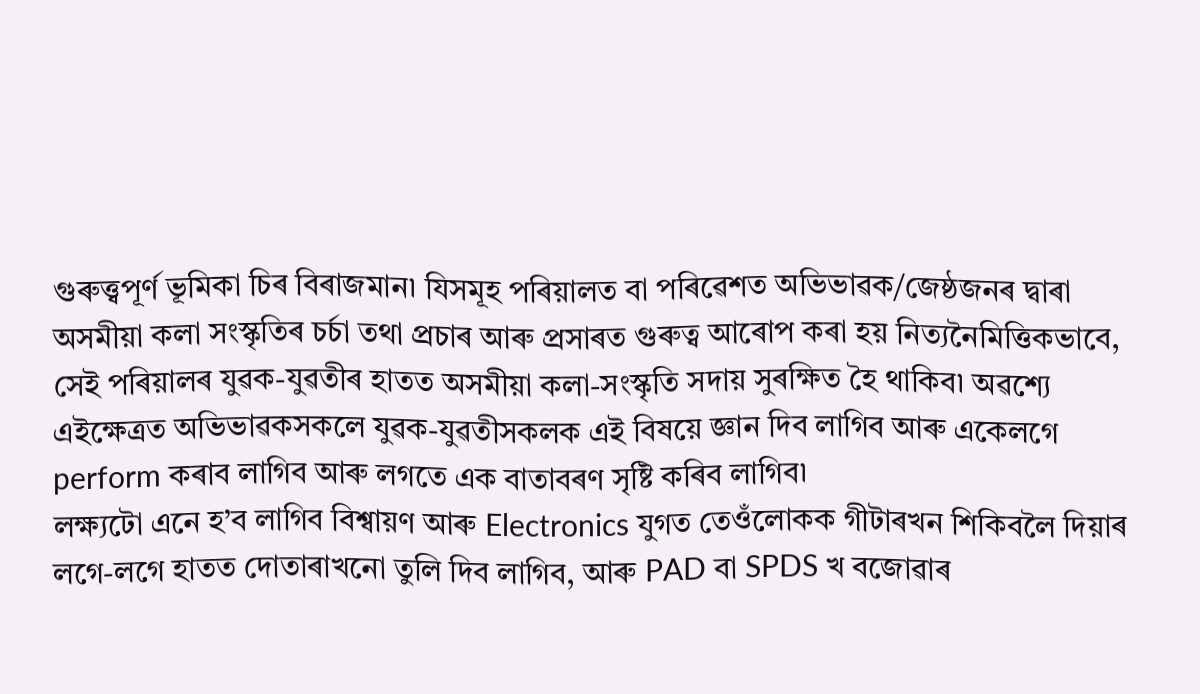গুৰুত্ত্বপূৰ্ণ ভূমিকা চিৰ বিৰাজমান৷ যিসমূহ পৰিয়ালত বা পৰিৱেশত অভিভাৱক/জেষ্ঠজনৰ দ্বাৰা অসমীয়া কলা সংস্কৃতিৰ চৰ্চা তথা প্ৰচাৰ আৰু প্ৰসাৰত গুৰুত্ব আৰোপ কৰা হয় নিত্যনৈমিত্তিকভাবে, সেই পৰিয়ালৰ যুৱক-যুৱতীৰ হাতত অসমীয়া কলা-সংস্কৃতি সদায় সুৰক্ষিত হৈ থাকিব৷ অৱশ্যে এইক্ষেত্ৰত অভিভাৱকসকলে যুৱক-যুৱতীসকলক এই বিষয়ে জ্ঞান দিব লাগিব আৰু একেলগে perform কৰাব লাগিব আৰু লগতে এক বাতাবৰণ সৃষ্টি কৰিব লাগিব৷
লক্ষ্যটো এনে হ’ব লাগিব বিশ্বায়ণ আৰু Electronics যুগত তেওঁলোকক গীটাৰখন শিকিবলৈ দিয়াৰ লগে-লগে হাতত দোতাৰাখনো তুলি দিব লাগিব, আৰু PAD বা SPDS খ বজোৱাৰ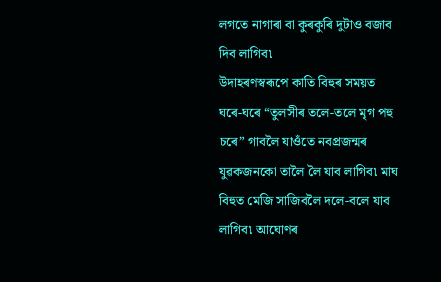লগতে নাগাৰা বা কুৰকুৰি দুটাও বজাব দিব লাগিব৷
উদাহৰণস্বৰূপে কাতি বিহুৰ সময়ত ঘৰে-ঘৰে “তুলসীৰ তলে-তলে মৃগ পহু চৰে” গাবলৈ যাওঁতে নবপ্ৰজন্মৰ যুৱকজনকো তালৈ লৈ যাব লাগিব৷ মাঘ বিহুত মেজি সাজিবলৈ দলে-বলে যাব লাগিব৷ আঘোণৰ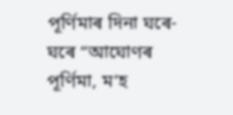পূৰ্ণিমাৰ দিনা ঘৰে-ঘৰে “আঘোণৰ পূৰ্ণিমা, ম’হ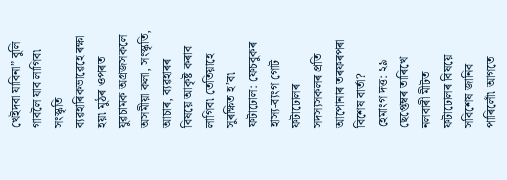খেইদবা যাবিনা” বুলি গাবলৈ যাব লাগিব৷
সংস্কৃতি ব্যৱহাৰিকভাৱেহে ৰক্ষা হয়৷ মুঠৰ ওপৰত যুৱচামক অগ্ৰজসকলে অসমীয়া কলা, সংস্কৃতি, আচাৰ, ব্যৱহাৰৰ বিষয়ে আকৃষ্ট কৰাব লাগিব৷ তেতিয়াহে সুৰক্ষিত হ’ব৷
ফটাঢোল: ফেচবুকৰ হাস্য-ব্যংগ গোট ফটাঢোলৰ সদস্যসকলৰ প্ৰতি আপোনাৰ তৰফৰপৰা বিশেষ বাৰ্তা?
হেমাংগ দত্ত: ২৯ ছেপ্তেম্বৰ তাৰিখে নলবাৰী মীটত ফটাঢোলৰ বিষয়ে সবিশেষ জানিব পাৰিলোঁ৷ আগতে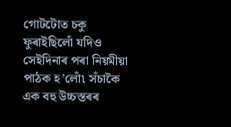গোটটোত চকু ফুৰাইছিলোঁ যদিও সেইদিনাৰ পৰা নিয়মীয়া পাঠক হ’লোঁ৷ সঁচাকৈ এক বহু উচ্চস্তৰৰ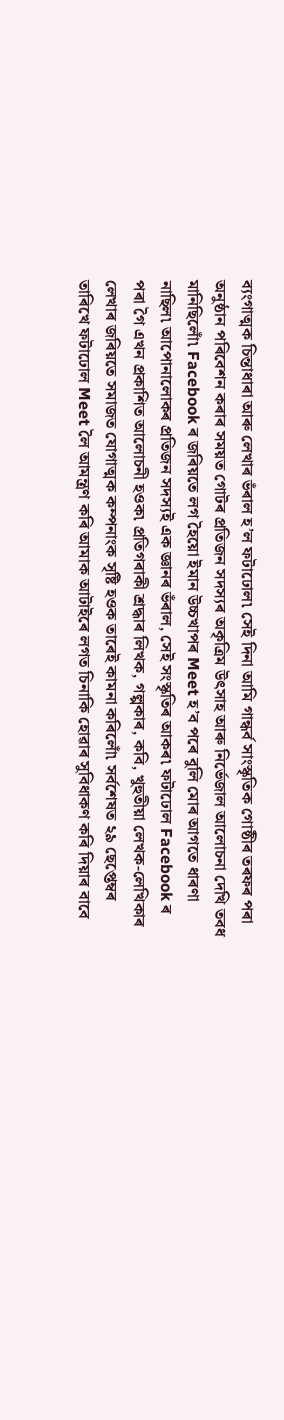ব্যংগাত্মক চিন্তাধাৰা আৰু লেখাৰ ভঁৰাল হ’ল ফটাঢোল৷ সেই দিনা আমি গান্ধৰ্ব সাংস্কৃতিক গোষ্ঠীৰ তৰফৰ পৰা অনুষ্ঠান পৰিবেশন কৰাৰ সময়ত গোটৰ প্ৰতিজন সদস্যৰ অকৃত্ৰিম উৎসাহ আৰু নিৰ্ভেজাল আলোচনা দেখি তবধ মানিছিলোঁ৷ Facebook ৰ জৰিয়তে লগ হৈয়ো ইমান উচ্চখাপৰ Meet হ’ব পৰে বুলি মোৰ আগতে ধাৰণা নাছিল৷ আপোনালোকৰ প্ৰতিজন সদস্যই এক জ্ঞানৰ ভঁৰাল, সেই সংস্কৃতিৰ আকৰ৷ ফটাঢোল Facebook ৰ পৰা গৈ এখন প্ৰকাশিত আলোচনী হওক৷ প্ৰতিগৰাকী শ্ৰদ্ধাৰ লিখক, গল্পকাৰ, কবি, খুহুতীয়া লেখক-লেখিকাৰ লেখাৰ জৰিয়তে সমাজত যোগাত্মক কম্পনাংক সৃষ্টি হওক তাৰেই কামনা কৰিলোঁ৷ সৰ্বশেষত ২৯ ছেপ্তেম্বৰ তাৰিখে ফটাঢোল Meet লৈ আমন্ত্ৰণ কৰি আমাক আটাইৰে লগত চিনাকি হোৱাৰ সুবিধাকণ কৰি দিয়াৰ বাবে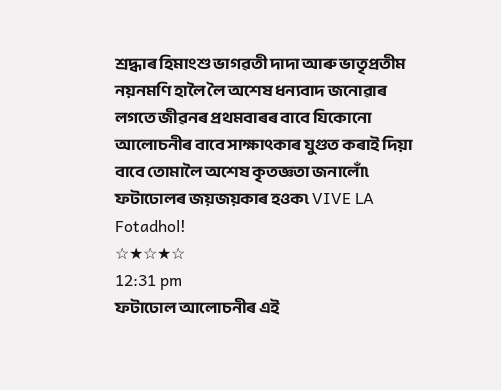শ্ৰদ্ধাৰ হিমাংশু ভাগৱতী দাদা আৰু ভাতৃপ্ৰতীম নয়নমণি হালৈ লৈ অশেষ ধন্যবাদ জনোৱাৰ লগতে জীৱনৰ প্ৰথমবাৰৰ বাবে যিকোনো আলোচনীৰ বাবে সাক্ষাৎকাৰ যুগুত কৰাই দিয়া বাবে তোমালৈ অশেষ কৃতজ্ঞতা জনালোঁ৷
ফটাঢোলৰ জয়জয়কাৰ হওক৷ VIVE LA Fotadhol!
☆★☆★☆
12:31 pm
ফটাঢোল আলোচনীৰ এই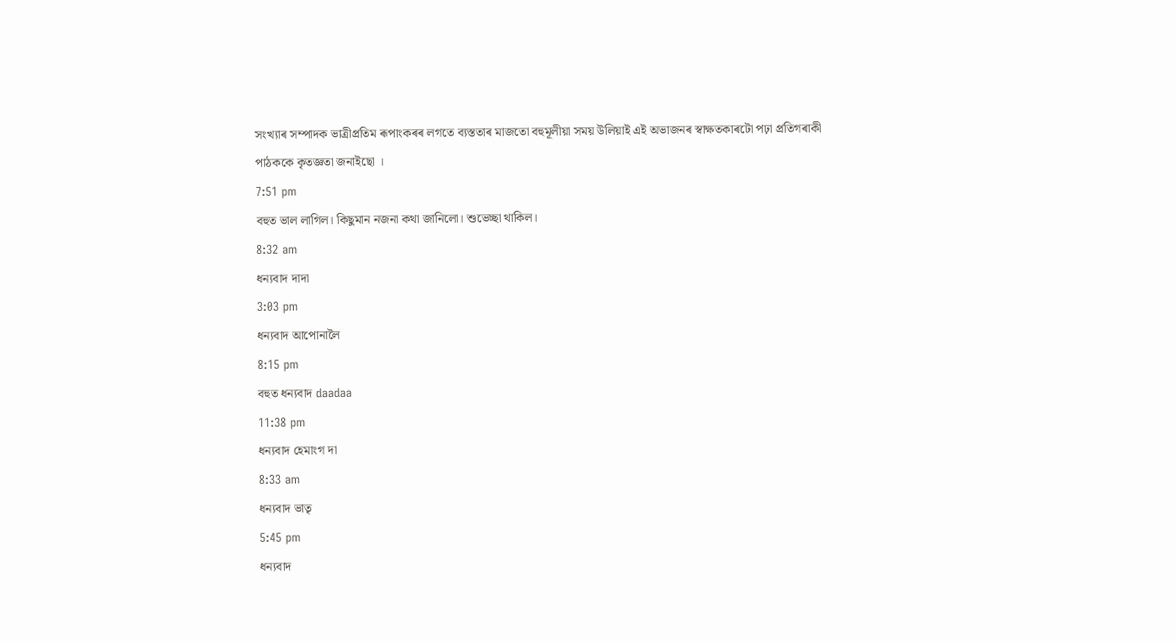সংখ্যাৰ সম্পাদক ভাত্রীপ্ৰতিম ৰূপাংকৰৰ লগতে ব্যস্ততাৰ মাজতো বহুমূলীয়া সময় উলিয়াই এই অভাজনৰ স্বাক্ষতকাৰটো পঢ়া প্ৰতিগৰাকী পাঠককে কৃতজ্ঞতা জনাইছো ।
7:51 pm
বহুত ভাল লাগিল। কিছুমান নজনা কথা জানিলো। শুভেচ্ছা থাকিল।
8:32 am
ধন্যবাদ দাদা
3:03 pm
ধন্যবাদ আপোনালৈ
8:15 pm
বহুত ধন্যবাদ daadaa
11:38 pm
ধন্যবাদ হেমাংগ দা
8:33 am
ধন্যবাদ ভাতৃ
5:45 pm
ধন্যবাদ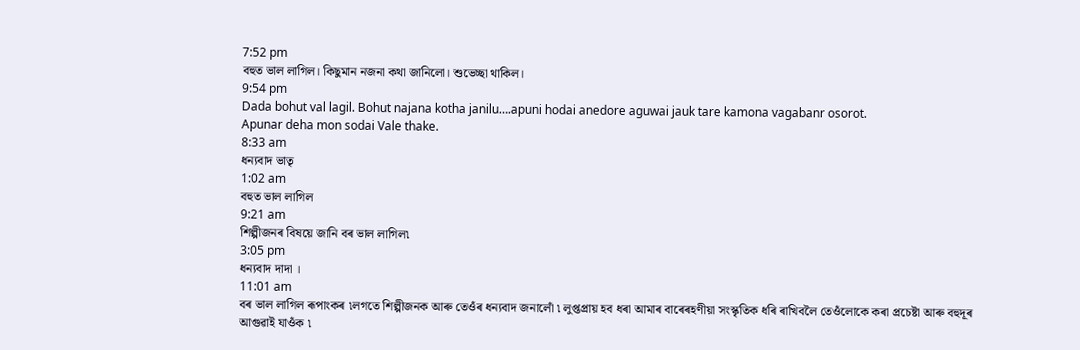7:52 pm
বহুত ভাল লাগিল। কিছুমান নজনা কথা জানিলো। শুভেচ্ছা থাকিল।
9:54 pm
Dada bohut val lagil. Bohut najana kotha janilu….apuni hodai anedore aguwai jauk tare kamona vagabanr osorot.
Apunar deha mon sodai Vale thake.
8:33 am
ধন্যবাদ ভাতৃ
1:02 am
বহুত ভাল লাগিল
9:21 am
শিল্পীজনৰ বিষয়ে জানি বৰ ভাল লাগিল৷
3:05 pm
ধন্যবাদ দাদা ।
11:01 am
বৰ ভাল লাগিল ৰূপাংকৰ ৷লগতে শিল্পীজনক আৰু তেওঁৰ ধন্যবাদ জনালোঁ ৷ লুপ্তপ্ৰায় হব ধৰা আমাৰ বাৰেৰহণীয়া সংস্কৃতিক ধৰি ৰাখিবলৈ তেওঁলোকে কৰা প্ৰচেষ্টা আৰু বহুদূৰ আগুৱাই যাওঁক ৷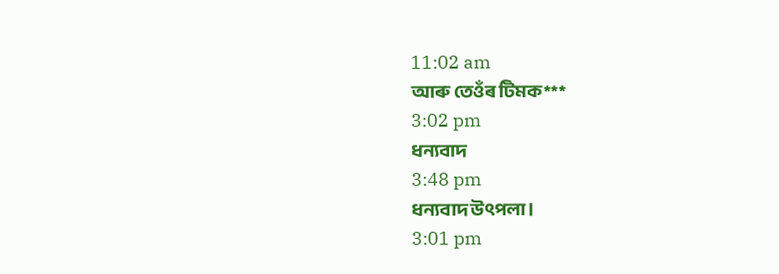11:02 am
আৰু তেওঁৰ টিমক***
3:02 pm
ধন্যবাদ
3:48 pm
ধন্যবাদ উৎপলা।
3:01 pm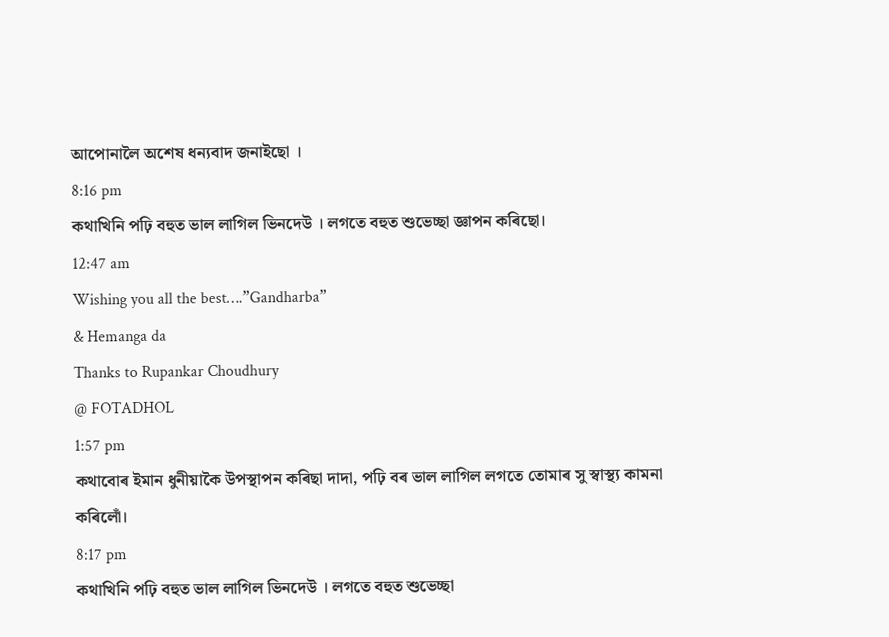আপোনালৈ অশেষ ধন্যবাদ জনাইছো ।
8:16 pm
কথাখিনি পঢ়ি বহুত ভাল লাগিল ভিনদেউ । লগতে বহুত শুভেচ্ছা জ্ঞাপন কৰিছো।
12:47 am
Wishing you all the best….”Gandharba”
& Hemanga da
Thanks to Rupankar Choudhury
@ FOTADHOL
1:57 pm
কথাবোৰ ইমান ধুনীয়াকৈ উপস্থাপন কৰিছা দাদা, পঢ়ি বৰ ভাল লাগিল লগতে তোমাৰ সু স্বাস্থ্য কামনা কৰিলোঁ।
8:17 pm
কথাখিনি পঢ়ি বহুত ভাল লাগিল ভিনদেউ । লগতে বহুত শুভেচ্ছা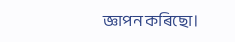জ্ঞাপন কৰিছো।